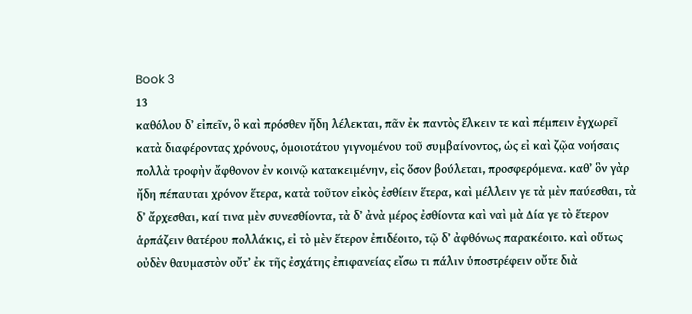Book 3
13
καθόλου δʼ εἰπεῖν, ὃ καὶ πρόσθεν ἤδη λέλεκται, πᾶν ἐκ παντὸς ἕλκειν τε καὶ πέμπειν ἐγχωρεῖ κατὰ διαφέροντας χρόνους, ὁμοιοτάτου γιγνομένου τοῦ συμβαίνοντος, ὡς εἰ καὶ ζῷα νοήσαις πολλὰ τροφὴν ἄφθονον ἐν κοινῷ κατακειμένην, εἰς ὅσον βούλεται, προσφερόμενα. καθʼ ὃν γὰρ ἤδη πέπαυται χρόνον ἕτερα, κατὰ τοῦτον εἰκὸς ἐσθίειν ἕτερα, καὶ μέλλειν γε τὰ μὲν παύεσθαι, τὰ δʼ ἄρχεσθαι, καί τινα μὲν συνεσθίοντα, τὰ δʼ ἀνὰ μέρος ἐσθίοντα καὶ ναὶ μὰ Δία γε τὸ ἕτερον ἁρπάζειν θατέρου πολλάκις, εἰ τὸ μὲν ἕτερον ἐπιδέοιτο, τῷ δʼ ἀφθόνως παρακέοιτο. καὶ οὕτως οὐδὲν θαυμαστὸν οὔτʼ ἐκ τῆς ἐσχάτης ἐπιφανείας εἴσω τι πάλιν ὑποστρέφειν οὔτε διὰ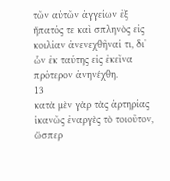τῶν αὐτῶν ἀγγείων ἐξ ἥπατός τε καὶ σπληνὸς εἰς κοιλίαν ἀνενεχθῆναί τι, διʼ ὧν ἐκ ταύτης εἰς ἐκεῖνα πρότερον ἀνηνέχθη.
13
κατὰ μὲν γὰρ τὰς ἀρτηρίας ἱκανῶς ἐναργὲς τὸ τοιοῦτον, ὥσπερ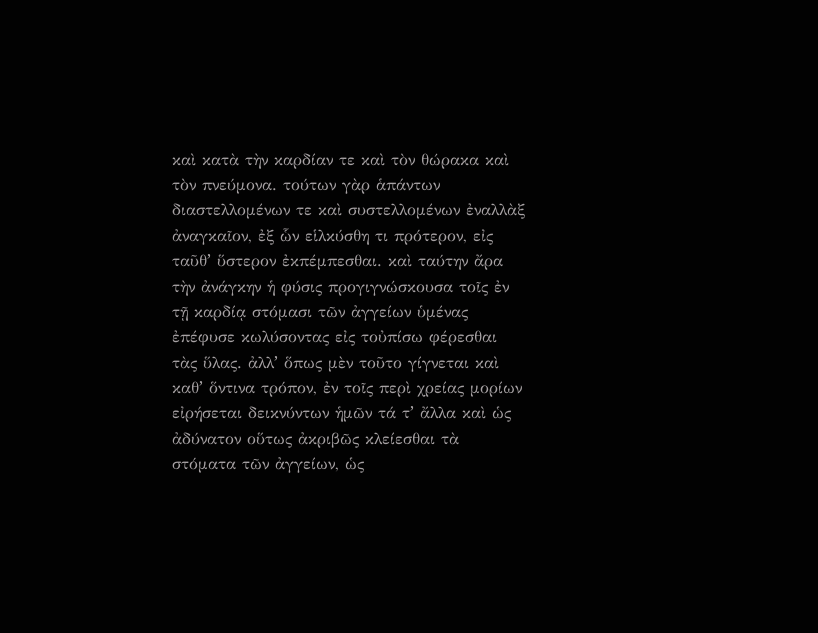καὶ κατὰ τὴν καρδίαν τε καὶ τὸν θώρακα καὶ τὸν πνεύμονα. τούτων γὰρ ἁπάντων διαστελλομένων τε καὶ συστελλομένων ἐναλλὰξ ἀναγκαῖον, ἐξ ὧν εἱλκύσθη τι πρότερον, εἰς ταῦθʼ ὕστερον ἐκπέμπεσθαι. καὶ ταύτην ἄρα τὴν ἀνάγκην ἡ φύσις προγιγνώσκουσα τοῖς ἐν τῇ καρδίᾳ στόμασι τῶν ἀγγείων ὑμένας ἐπέφυσε κωλύσοντας εἰς τοὐπίσω φέρεσθαι τὰς ὕλας. ἀλλʼ ὅπως μὲν τοῦτο γίγνεται καὶ καθʼ ὅντινα τρόπον, ἐν τοῖς περὶ χρείας μορίων εἰρήσεται δεικνύντων ἡμῶν τά τʼ ἄλλα καὶ ὡς ἀδύνατον οὕτως ἀκριβῶς κλείεσθαι τὰ στόματα τῶν ἀγγείων, ὡς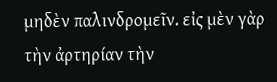μηδὲν παλινδρομεῖν. εἰς μὲν γὰρ τὴν ἀρτηρίαν τὴν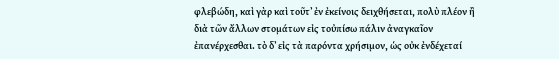φλεβώδη, καὶ γὰρ καὶ τοῦτʼ ἐν ἐκείνοις δειχθήσεται, πολὺ πλέον ἢ διὰ τῶν ἄλλων στομάτων εἰς τοὐπίσω πάλιν ἀναγκαῖον ἐπανέρχεσθαι. τὸ δʼ εἰς τὰ παρόντα χρήσιμον, ὡς οὐκ ἐνδέχεταί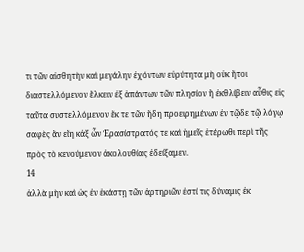τι τῶν αἰσθητὴν καὶ μεγάλην ἐχόντων εὐρύτητα μὴ οὐκ ἤτοι διαστελλόμενον ἕλκειν ἐξ ἁπάντων τῶν πλησίον ἢ ἐκθλίβειν αὖθις εἰς ταῦτα συστελλόμενον ἔκ τε τῶν ἤδη προειρημένων ἐν τῷδε τῷ λόγῳ σαφὲς ἂν εἴη κἀξ ὧν Ἐρασίστρατός τε καὶ ἡμεῖς ἑτέρωθι περὶ τῆς πρὸς τὸ κενούμενον ἀκολουθίας ἐδείξαμεν.
14
ἀλλὰ μὴν καὶ ὡς ἐν ἑκάστῃ τῶν ἀρτηριῶν ἐστί τις δύναμις ἐκ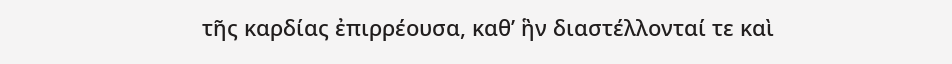τῆς καρδίας ἐπιρρέουσα, καθʼ ἣν διαστέλλονταί τε καὶ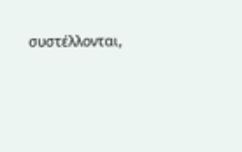συστέλλονται,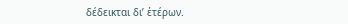δέδεικται διʼ ἑτέρων.